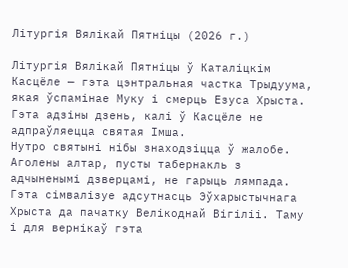Літургія Вялікай Пятніцы (2026 г.)

Літургія Вялікай Пятніцы ў Каталіцкім Касцёле — гэта цэнтральная частка Трыдуума, якая ўспамінае Муку і смерць Езуса Хрыста. Гэта адзіны дзень, калі ў Касцёле не адпраўляецца святая Імша.
Нутро святыні нібы знаходзіцца ў жалобе. Аголены алтар, пусты табернакль з адчыненымі дзверцамі, не гарыць лямпада. Гэта сімвалізуе адсутнасць Эўхарыстычнага Хрыста да пачатку Велікоднай Вігіліі. Таму і для вернікаў гэта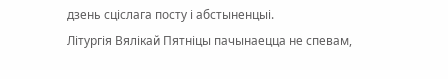дзень сціслага посту і абстыненцыі.
Літургія Вялікай Пятніцы пачынаецца не спевам,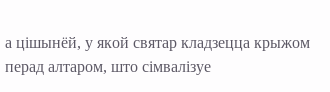а цішынёй, у якой святар кладзецца крыжом перад алтаром, што сімвалізуе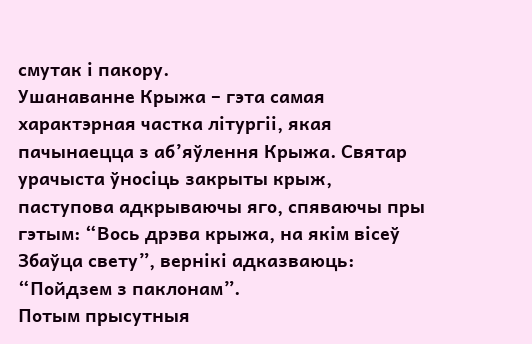смутак і пакору.
Ушанаванне Крыжа – гэта самая характэрная частка літургіі, якая пачынаецца з аб’яўлення Крыжа. Святар урачыста ўносіць закрыты крыж, паступова адкрываючы яго, спяваючы пры гэтым: “Вось дрэва крыжа, на якім вісеў Збаўца свету”, вернікі адказваюць: “Пойдзем з паклонам”.
Потым прысутныя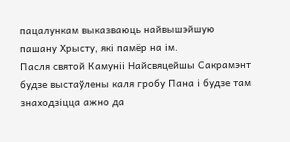пацалункам выказваюць найвышэйшую пашану Хрысту, які памёр на ім.
Пасля святой Камуніі Найсвяцейшы Сакрамэнт будзе выстаўлены каля гробу Пана і будзе там знаходзіцца ажно да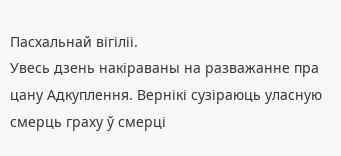Пасхальнай вігіліі.
Увесь дзень накіраваны на разважанне пра цану Адкуплення. Вернікі сузіраюць уласную смерць граху ў смерці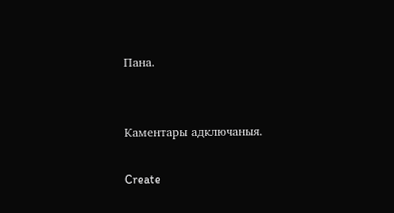Пана.


Каментары адключаныя.

Create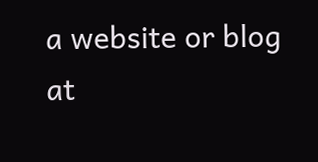a website or blog at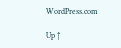WordPress.com

Up ↑